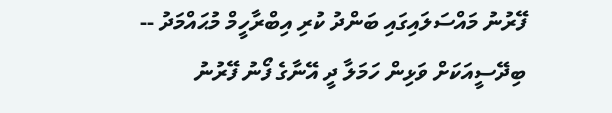ފޭރުނު މައްސަލައިގައި ބަންދު ކުރި އިބްރާހީމް މުޙައްމަދު --
ބިދޭސީއަކަށް ވަޅިން ހަމަލާ ދީ އޭނާގެ ފޯނު ފޭރުނު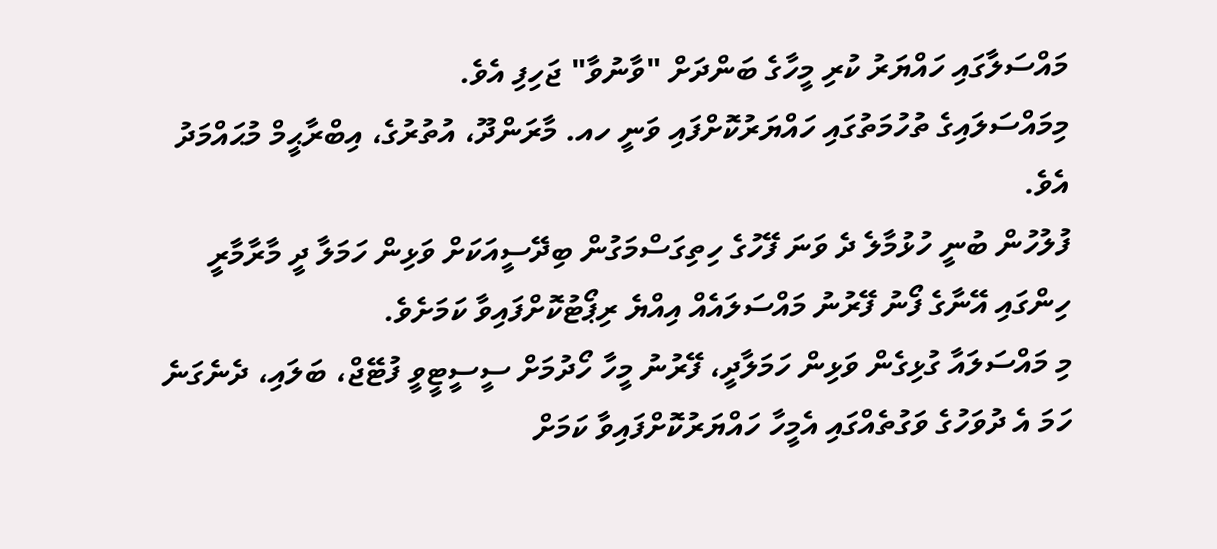މައްސަލާގައި ހައްޔަރު ކުރި މީހާގެ ބަންދަށް "ވާނުވާ" ޖަހިފި އެވެ.
މިމައްސަލައިގެ ތުހުމަތުގައި ހައްޔަރުކޮށްފައި ވަނީ ހއ. މާރަންދޫ، އުތުރުގެ، އިބްރާޙީމް މުޙައްމަދު އެވެ.
ފުލުހުން ބުނީ ހުޅުމާލެ ދެ ވަނަ ފޭހުގެ ހިތިގަސްމަގުން ބިދޭސީއަކަށް ވަޅިން ހަމަލާ ދީ މާރާމާރީ ހިންގައި އޭނާގެ ފޯނު ފޭރުނު މައްސަލައެއް އިއްޔެ ރިޕޯޓުކޮށްފައިވާ ކަމަށެވެ.
މި މައްސަލައާ ގުޅިގެން ވަޅިން ހަމަލާދީ، ފޭރުނު މީހާ ހޯދުމަށް ސީސީޓީވީ ފުޓޭޖް، ބަލައި، ދެނެގަނެ ހަމަ އެ ދުވަހުގެ ވަގުތެއްގައި އެމީހާ ހައްޔަރުކޮށްފައިވާ ކަމަށް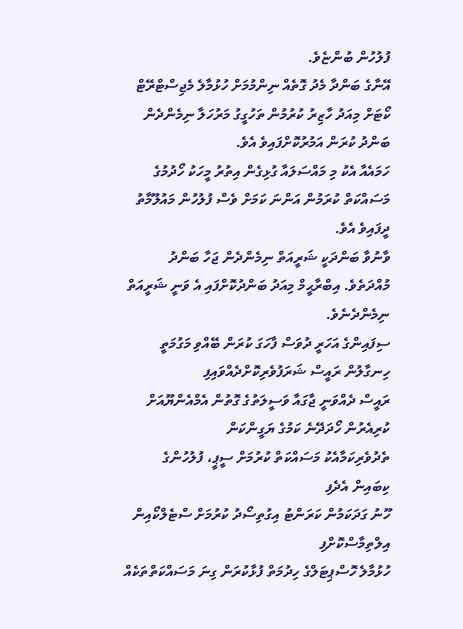ފުލުހުން ބުންޏެވެ.
އޭނާގެ ބަންދާ މެދު ގޮތެއް ނިންމުމަށް ހުޅުމާލެ މެޖިސްޓްރޭޓް ކޯޓަށް މިއަދު ހާޒިރު ކުރުމުން ތަހުގީގު މަރުހަލާ ނިމެންދެން ބަންދު ކުރަން އަމުރުކޮށްފައިވެ އެވެ.
ހަމައެއާ އެކު މި މައްސަލައާ ގުޅިގެން އިތުރު މީހަކު ހޯދުމުގެ މަސައްކަތް ކުރަމުން އަންނަ ކަމަށް ވެސް ފުލުހުން މައުލޫމާތު ދީފައިވެ އެވެ.
ވާނުވާ ބަންދަކީ ޝަރީއަތް ނިމެންދެން ޖަހާ ބަންދު މުއްދަތެވެ. އިބްރާޙީމް މިއަދު ބަންދުކޮށްފައި އެ ވަނީ ޝަރީއަތް ނިމެންދެނެވެ.
ސިފައިންގެ އަހަރީ ދުވަސް ފާހަގަ ކުރަން ބޭއްވި މަގުމަތީ ހިނގާލުން ރައީސް ޝަރަފުވެރިކޮށްދެއްވައިފި
ރައީސް ދެއްވަނީ ޖާގައާ ވަސީލަތުގެ ގޮތުން އެމްއެންޔޫއަށް ކުރިއެރުން ހޯދަދޭނެ ކަމުގެ ޔަގީންކަން
ތެދުވެރިކަމާއެކު މަސައްކަތް ކުރުމަށް ސީޕީ، ފުލުހުންގެ ކިބައިން އެދެފި
ހޫނު ގަދަކަމުން ކަރަންޓު އިގުތިސޯދު ކުރުމަށް ސްޓެލްކޯއިން އިލްތިމާސްކޮށްފި
ހުޅުމާލެ ހޮސްޕިޓަލްގެ ހިދުމަތް ފުޅާކުރަން ގިނަ މަސައްކަތްތަކެއް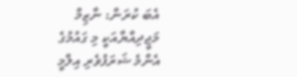އެބަ ކުރަން: ނާޒިމް
މަޖީދިއްޔާއަކީ މި ގައުމުގެ އެންމެ ޝަރަފުވެރި އިލްމީ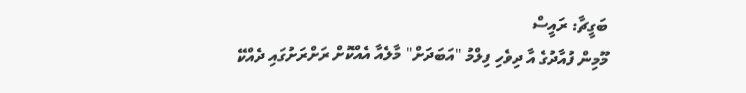ބަގީޗާ: ރައީސް
މޫމިން ފުއާދުގެ އާ ދިވެހި ފިލްމު "އަބަދަށް" މާލެއާ އެއްކޮށް ރަށްރަށުގައި ދެއްކޭ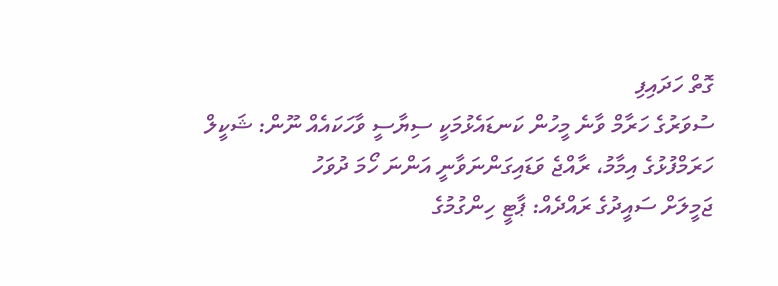ގޮތް ހަދައިފި
ސުވަރުގެ ހަރާމް ވާނެ މީހުން ކަނޑައެޅުމަކީ ސިޔާސީ ވާހަކައެއް ނޫން: ޝަކީލް
ހަރަމްފުޅުގެ އިމާމު، ރާއްޖެ ވަޑައިގަންނަވާނީ އަންނަ ހޯމަ ދުވަހު
ޖަމީލަށް ސައީދުގެ ރައްދެއް: ޕާޓީ ހިންގުމުގެ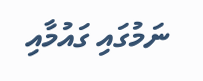ނަމުގައި ގައުމާއި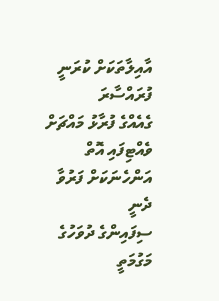އާއިލާތަކަށް ކުރަނީ ފުރައްސާރަ
ގެއެއްގެ ފުރާޅު މައްޗަށް ވެއްޓިފައި އޮތް އަންހެނަކަށް ފަރުވާ ދެނީ
ސިފައިންގެ ދުވަހުގެ މަގުމަތީ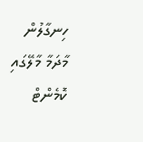ހިނގާލުން މާދަމާ މާލޭގައި
ކޮމެންޓް